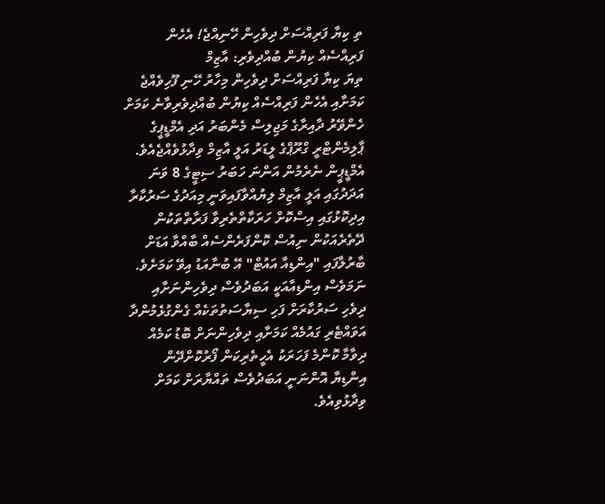ތި ކިޔާ ފަރިއްސަށް ދިވެހިން ހޭނިއްޖެ! އެހެން ފަރިއްސެއް ކިޔުން ބުއްދިވެރި: އާޒިމް
ތިޔަ ކިޔާ ފަރިއްސަށް ދިވެހިން މިހާރު ހޭނި ފޫހިވެއްޖެ ކަމަށާއި އެހެން ފަރިއްސެއް ކިޔުން ބުއްދިވެރިވާނެ ކަމަށް ހެންވޭރު ދާއިރާގެ މަޖިލިސް މެންބަރު އަދި އެމްޑީޕީގެ ޕާލިމެންޓްރީ ގްރޫޕްގެ ލީޑަރު އަލީ އާޒިމް ވިދާޅުވެއްޖެއެވެ.
އެމްޑީޕީން ނެރެމުން އަންނަ ހަބަރު ސިޓީގެ 8 ވަނަ އަދަދުގައި އަލީ އާޒިމް ލިޔުއްވާފައިވަނީ މިއަދުގެ ސަރުކާރާ އިދިކޮޅުގައި އިސްކޮށް ހަރަކާތްތެރިވާ ފަރާތްތަކުން ދޭތެރެއަކުން ނިއުސް ކޮންފަރެންސެއް ބާއްވާ އަޑަށް ބާރުލާފައި "އިންޑިއާ އައުޓް" އޭ ބުނާއަޑު އިވޭ ކަމަށެވެ. ނަމަވެސް އިންޑިއާއަކީ އަބަދުވެސް ދިވެހިންނަށާއި ދިވެހި ސަރުކާރަށް ފަހި ސިޔާސަތުތަކެއް ގެންގުޅެމުންދާ އަވައްޓެރި ގައުމެއް ކަމަށާއި ދިވެހިންނަށް ބޮޑު ކަމެއް ދިވާމާ ކޮންމެ ފަހަރަކު އެހީތެރިކަން ފޯރުކޮށްދޭން އިންޑިޔާ އޮންނަނީ އަބަދުވެސް ތައްޔާރަށް ކަމަށް ވިދާޅުވިއެވެ.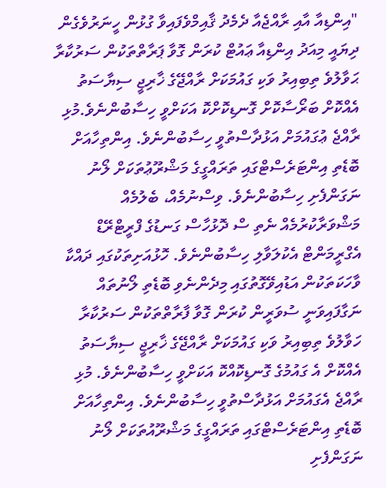"އިންޑިއާ އާއި ރާއްޖެއާ ދެމެދު ޤާއިމްވެފައިވާ ގުޅުން ހީނަރުވެގެން ދިޔައީ މިއަދު އިންޑިއާ ޢައުޓް ކުރަން ގޮވާ ޕަރާތްތަކުން ސަރުކާރާ ޙަވާލުވެ ތިބިއިރު ވަކި ގައުމަކަށް ރާއްޖޭގެ ޚާރިޖީ ސިޔާސަތު އެއްކޮށް ބަރޯސާކޮށް ގޮނޑިކޮށްކޮ އަކަށްވީ ހިސާބުންނެވެ.މުޅި ރާއްޖެ ޢުގައުމަށް އަޅުދާސްތުވީ ހިސާބުންނެވެ. އިންތިހާއަށް ބޮޑެތި އިންޓަރެސްޓްގައި ތަރައްގީގެ މަޝްރޫޢުތަކަށް ލޯނު ނަގަންފެށި ހިސާބުންނެވެ. ވިސްނުމެއް، ބެލުމެއް މަޝްވަރާކުރުމެއް ނެތި ސް ދޮޅުހާސް ގަނޑުގެ ފްރީޓްރޭޑް އެގްރީމަންޓް އެކުލަވާލި ހިސާބުންނެވެ. ހޮޅުއަށިތަކުގައި ދައްކާ ވާހަކަތަކުން އަޑުއިވޭގޮތުގައި މިދެންނެވި ބޮޑެތި ލޯނުތައް ނަގާފައިވަނީ ސުވަރީން ކުރަން ގޮވާ ފާރާތްތަކުން ސަރުކާރާ ހަވާލުވެ ތިބިއިރު ވަކި ގައުމަކަށް ރާއްޖޭގެ ޚާރިޖީ ސިޔާސަތު އެއްކޮށް އެ ގައުމުގެ ގޮނޑިކޮއްކޮ އަކަށްވީ ހިސާބުންނެވެ. މުޅި ރާއްޖެ އެގައުމަށް އަޅުދާސްތުވީ ހިސާބުންނެވެ. އިންތިހާއަށް ބޮޑެތި އިންޓަރެސްޓްގައި ތަރައްގީގެ މަޝްރޫއުތަކަށް ލޯނު ނަގަންފެށި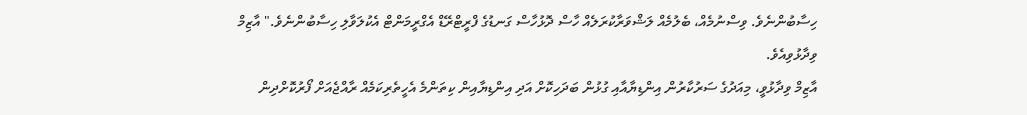ހިސާބުންނެވެ. ވިސްނުމެއް، ބެލުމެއް ލަޝްވަރާކުރަލެއް ހާސް ދޮޅުހާސް ގަނޑުގެ ފްރީޓްރޭޑް އެގްރީމަންޓް އެކުލަވާލި ހިސާބުންނެވެ." އާޒިމް ވިދާޅުވިއެވެ.
އާޒިމް ވިދާޅުވީ، މިއަދުގެ ސަރުކާރުން އިންޑިޔާއާއި ގުޅުން ބަދަހިކޮށް އަދި އިންޑިޔާއިން ކިތަންމެ އެހީތެރިކަމެއް ރާއްޖެއަށް ފޯރުކޮށްދިން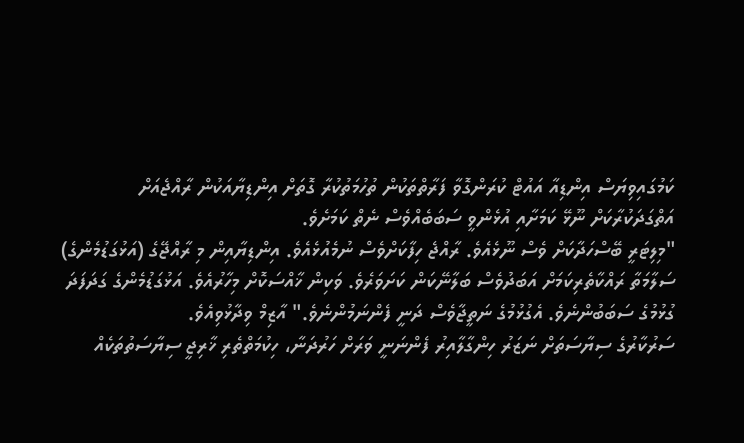ކަމުގައިވިޔަސް އިންޑިއާ އައުޓް ކުރަންގޮވާ ފަރާތްތަކުން ތުހުމަތުކުރާ ގޮތަށް އިންޑިޔާއަކުން ރާއްޖެއަށް އަތްގަދަކުރާކަށް ނޫޅޭ ކަމަށާއި އުޅެންވީ ސަބަބެއްވެސް ނެތް ކަމަށެވެ.
"މިލިޓަރީ ބޭސްހަދާކަށް ވެސް ނޫޅެއެވެ. ރާއްޖެ ހިފާކަށްވެސް ނުމެއުޅެއެވެ. އިންޑިޔާއިން މި ރާއްޖޭގެ (އަޅުގަޑުމެންގެ) ސަލާމަތާ ރައްކާތެރިކަމަށް އަބަދުވެސް ބަލާނޭކަން ކަށަވަރެވެ. ވަކިން ޚާއްސަކޮށް މިހާރުއެވެ. އަޅުގަޑުމެންގެ ގަދަފަދަ ގުޅުމުގެ ސަބަބުންނެވެ. އެގުޅުމުގެ ނަތީޖާވެސް ދަނީ ފެންނަމުންނެވެ." އާޒިމް ވިދާޅުވިއެވެ.
ސަރުކާރުގެ ސިޔާސަތަށް ނަޒަރު ހިންގާލާއިރު ފެންނަނީ ވަރަށް ހަރުދަނާ، ހިކުމަތްތެރި ޚާރިޖީ ސިޔާސަތުތަކެއް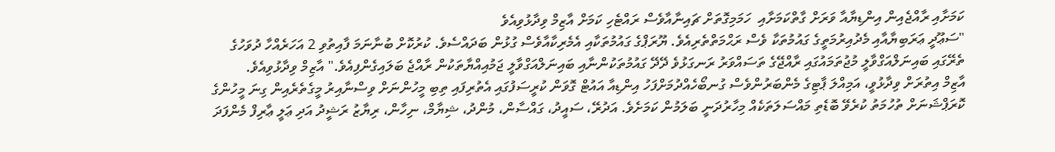ކަމަށާއި ރާއްޖެއިން އިންޑިޔާއާ ވަރަށް ގާތްކަމަށާއި  ހަމަމިގޮތަށް ޗައިނާއާވެސް ރައްޓެހި ކަމަށް އާޒިމް ވިދާޅުވިއެވެ
"ސަޢޫދީ ޢަރަބިޔާއާއި މެދުއިރުމަތީގެ ގައުމުތަކާ ވެސް ރަޙްމަތްތެރިއެވެ. ޔޫރަޕްގެ ގައުމުތަކާއި އެމެރިކާއާވެސް ގުޅުން ބަދައްސެވެ. ކުރުކޮށް ބުނާނަމަ ފާއިތުވި 2 އަހަރެއްހާ ދުވަހުގެ ތެރޭގައި ބައިނަލްއަގްވާލީ މުޖުތަމައުގައި ރާއްޖޭގެ ތަސައްވަރު ރަނގަޅުވެ ދޭދޭ ގައުމުތަކުންނާއި ބައިނަލްއަގްވާލީ ޖަމުއިއްޔާތަކުން ރާއްޖެ ބަލައިގެންފިއެވެ." އާޒިމް ވިދާޅުވިއެވެ.
އާޒިމް އިތުރަށް ވިދާޅުވީ، އަމިއްލަ ޕާޓިގެ މެންބަރުންވެސް ގުނބޯހެއްދުމަށްފަހު އިންޑިއާ އައުޓް ގޮވަން ކުރީސަފުގައި އެތުރިފައި ތިބި މީހުންނަށް ވިސްނާއިރު މީގެތެރެއިން ގިނަ މީހުންގެ ކޮރަޕްޝަނަށް ތުހުމަތު ކުރެވޭ ބޮޑެތި މައްސަލަތަކެއް މިހާރުދަނީ ބަލަމުން ކަމަށެވެ. އަދުރޭ، ސައީދު، ގައްސާން، މުންދު، ޝިޔާމް، ނިހާން، ރިޔާޒު ރަޝީދު އަދި ޢަލީ ޢާރިފް މެންފަދަ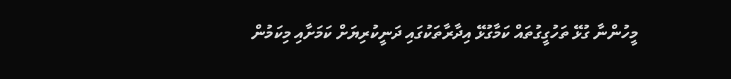މީހުންނާ ގުޅޭ ތަހުގީގުތައް ކަމާގުޅޭ އިދާރާތަކުގައި ދަނީކުރިޔަށް ކަމަށާއި މިކަމުން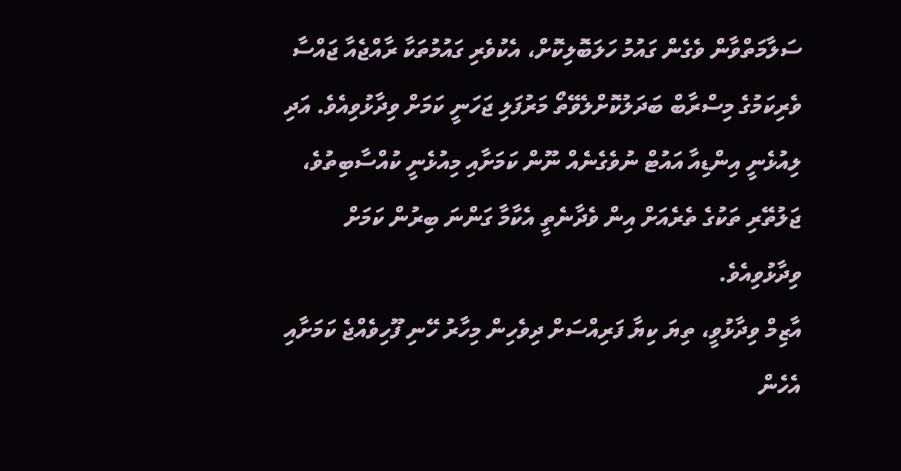ސަލާމަތްވާން ވެގެން ގައުމު ހަލަބޮލިކޮށް، އެކުވެރި ގައުމުތަކާ ރާއްޖެއާ ޖައްސާ ވެރިކަމުގެ މިސްރާބް ބަދަލުކޮށްލެވޭތޯ މަރުފަލި ޖަހަނީ ކަމަށް ވިދާޅުވިއެވެ. އަދި ލިއުޅެނީ އިންޑިއާ އައުޓް ނުވެގެނެއް ނޫން ކަމަށާއި މިއުޅެނީ ކުއްސާބިތުވެ، ޖަލުތޭރި ތަކުގެ ތެރެއަށް އިން ވެދާނެތީ އެކާމާ ގަންނަ ބިރުން ކަމަށް ވިދާޅުވިއެވެ.
އާޒިމް ވިދާޅުވީ، ތިޔަ ކިޔާ ފަރިއްސަށް ދިވެހިން މިހާރު ހޭނި ފޫހިވެއްޖެ ކަމަށާއި އެހެން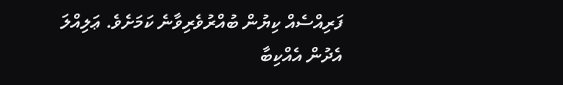ފަރިއްސެއް ކިޔުން ބުއްރުވެރިވާނެ ކަމަށެވެ. ޢަލިއްލަ އެދުން އެއްކިބާ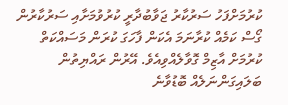ކުރުމަށްފަހު ސަރުކާރު ޖަވާބުދާރީ ކުރުވުމަށާއި ސަރުކާރުން ގޯސް ކަމެއް ކުރާނަމަ އެކަން ފާހަގަ ކުރަން މަސައްކަތް ކުރުމަށް އާޒިމް ގޮވާލެއްވިއެވެ. އޭރުން ރައްޔިތުން ބަލައިގަންނަލެއް ބޮޑުވާނެ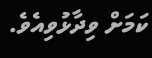ކަމަށް ވިދާޅުވިއެވެ.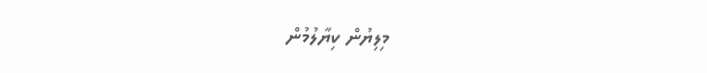މިލިޔުން ކިޔާލުމުން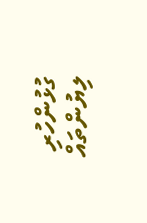ގުޅުންހުރި ލިޔުންތައް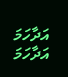އަދާހަމަ
އަދާހަމަ